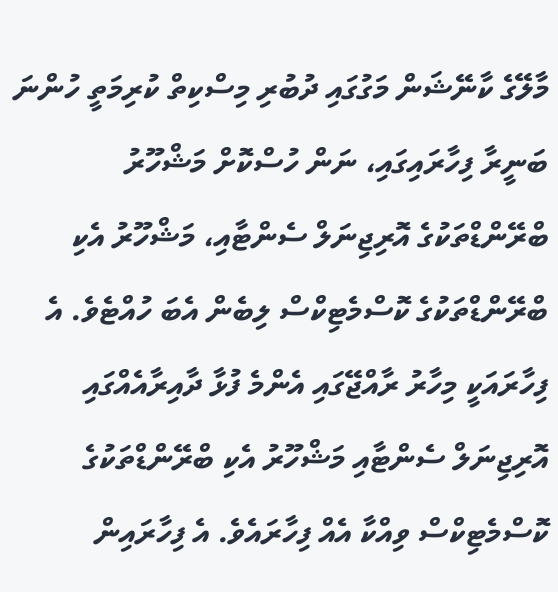މާލޭގެ ކާނޭޝަން މަގުގައި ދުބުރި މިސްކިތް ކުރިމަތީ ހުންނަ ބަނީރާ ފިހާރައިގައި، ނަން ހުސްކޮށް މަޝްހޫރު ބްރޭންޑްތަކުގެ އޮރިޖިނަލް ސެންޓާއި، މަޝްހޫރު އެކި ބްރޭންޑްތަކުގެ ކޮސްމެޓިކްސް ލިބެން އެބަ ހުއްޓެވެ. އެ ފިހާރައަކީ މިހާރު ރާއްޖޭގައި އެންމެ ފުޅާ ދާއިރާއެއްގައި އޮރިޖިނަލް ސެންޓާއި މަޝްހޫރު އެކި ބްރޭންޑްތަކުގެ ކޮސްމެޓިކްސް ވިއްކާ އެއް ފިހާރައެވެ. އެ ފިހާރައިން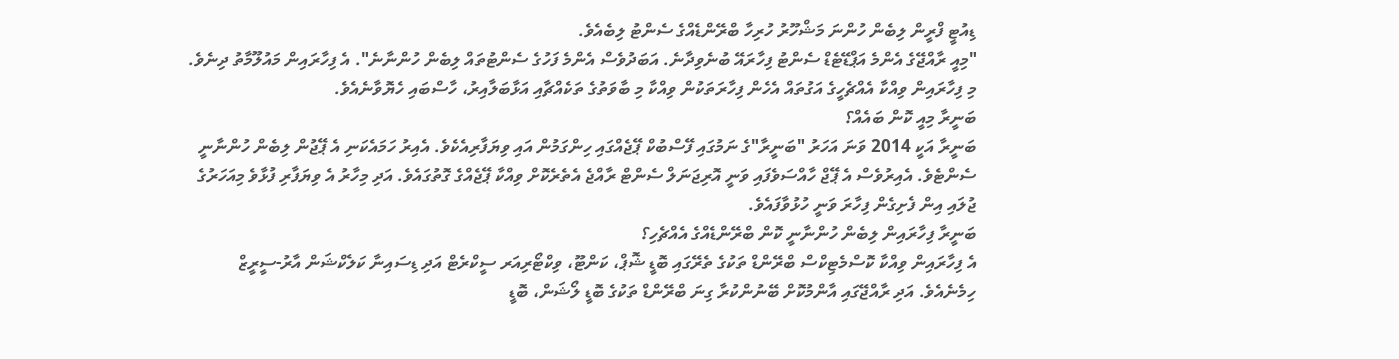ޑިއުޓީ ފްރީން ލިބެން ހުންނަ މަޝްހޫރު ހުރިހާ ބްރޭންޑެއްގެ ސެންޓު ލިބެއެވެ.
"މިއީ ރާއްޖޭގެ އެންމެ އަޕްޑޭޓެޑް ސެންޓު ފިހާރައޭ ބުނެވިދާނެ. އަބަދުވެސް އެންމެ ފަހުގެ ސެންޓުތައް ލިބެން ހުންނާނެ". އެ ފިހާރައިން މައުލޫމާތު ދިނެވެ.
މި ފިހާރައިން ވިއްކާ އެއްޗެހީގެ އަގުތައް އެހެން ފިހާރަތަކުން ވިއްކާ މި ބާވަތުގެ ތަކެއްޗާއި އަޅާބަލާއިރު، ހާސްބައި ހެޔޮވާނެއެވެ.
ބަނީރާ މިއީ ކޮން ބައެއް؟
ބަނީރާ އަކީ 2014 ވަނަ އަހަރު "ބަނީރާ"ގެ ނަމުގައި ފޭސްބުކް ޕޭޖެއްގައި ހިންގަމުން އައި ވިޔަފާރިއެކެވެ. އެއިރު ހަމައެކަނި އެ ޕޭޖުން ލިބެން ހުންނާނީ ސެންޓެވެ. އެއިރުވެސް އެ ޕޭޖް ހާއްސަވެފައި ވަނީ އޮރިޖަނަލް ސެންޓް ރާއްޖެ އެތެރެކޮށް ވިއްކާ ޕޭޖެއްގެ ގޮތުގައެވެ. އަދި މިހާރު އެ ވިޔަފާރި ފުޅާވެ މިއަހަރުގެ ޖުލައި އިން ފެށިގެން ފިހާރަ ވަނީ ހުޅުވާފައެވެ.
ބަނީރާ ފިހާރައިން ލިބެން ހުންނާނީ ކޮން ބްރޭންޑެއްގެ އެއްޗެހި؟
އެ ފިހާރައިން ވިއްކާ ކޮސްމެޓިކްސް ބްރޭންޑް ތަކުގެ ތެރޭގައި ބޮޑީ ޝޮޕް، ކަންޓޫ، ވިކްޓޯރިއަރ ސީކްރެޓް އަދި ޑިސައިނާ ކަލެކްޝަން އާރު-ސީރީޒް ހިމެނެއެވެ. އަދި ރާއްޖޭގައި އާންމުކޮށް ބޭނުންކުރާ ގިނަ ބްރޭންޑް ތަކުގެ ބޮޑީ ލޯޝަން، ބޮޑީ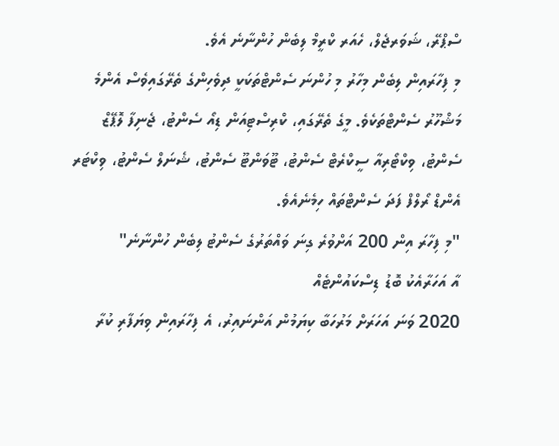ސްޕްރޭ، ޝަވަރޖެލް، ހެއަރ ކްރީމް ލިބެން ހުންނާނެ އެވެ.
މި ފިހާރައިން ލިބެން މިހާރު މި ހުންނަ ސެންޓްތަކަކީ ދިވެހިންގެ ތެރޭގައިވެސް އެންމެ މަޝްހޫރު ސެންޓްތަކެވެ. މީގެ ތެރޭގައި، ކްރިސްޓިއަން ޑިއޯ ސެންޓު، ޖެނިފާ ލޮޕޭޒް ސެންޓު، ވިކްޓޯރިއާ ސީކްރެޓް ސެންޓު، ޓޫވަންޓޫ ސެންޓު، ޝެނަލް ސެންޓު، ވިކްޓަރ އެންޑް ރޯލްފް ފަދަ ސެންޓްތައް ހިމެނެއެވެ.
"މި ފިހާރަ އިން 200 އަށްވުރެ ގިނަ ވައްތަރުގެ ސެންޓު ލިބެން ހުންނާނެ"
އާ އަހަރާއެކު ބޮޑު ޑިސްކައުންޓެއް
2020 ވަނަ އަހަރަށް މަރުހަބާ ކިޔަމުން އަންނައިރު، އެ ފިހާރައިން ވިޔަފާރި ކުރާ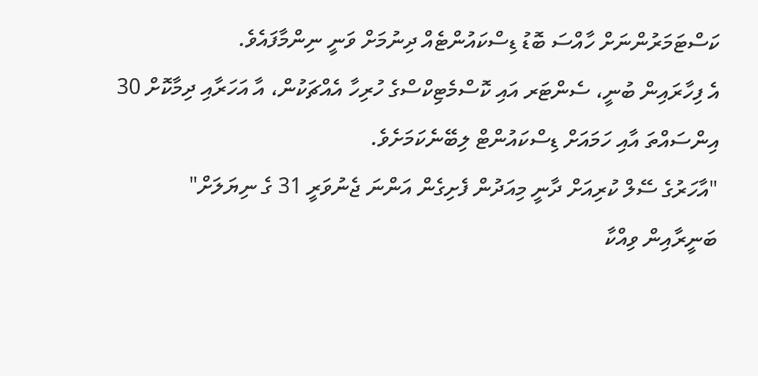ކަސްޓަމަރުންނަށް ހާއްސަ ބޮޑު ޑިސްކައުންޓެއް ދިނުމަށް ވަނީ ނިންމާފައެވެ.
އެ ފިހާރައިން ބުނީ، ސެންޓަރ އައި ކޮސްމެޓިކްސްގެ ހުރިހާ އެއްޗަކުން، އާ އަހަރާއި ދިމާކޮށް 30 އިންސައްތަ އާއި ހަމައަށް ޑިސްކައުންޓް ލިބޭނެކަމަށެވެ.
"އާހަރުގެ ސޭލް ކުރިއަށް ދާނީ މިއަދުން ފެށިގެން އަންނަ ޖެނުވަރީ 31 ގެ ނިޔަލަށް"
ބަނީރާއިން ވިއްކާ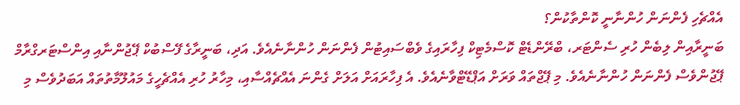އެއްޗެހި ފެންނަން ހުންނާނީ ކޮންތާކުން؟
ބަނީރާއިން ލިބެން ހުރި ސެންޓަރ، ބްރޭންޑެޓް ކޮސްމެޓިކް ފިހާރައިގެ ވެބްސައިޓުން ފެންނަން ހުންނާނެއެވެ. އަދި، ބަނީރާގެ ފޭސްބުކް ޕޭޖުންނާއި އިންސްޓަރގްރާމް ޕޭޖުންވެސް ފެންނަން ހުންނާނެއެވެ. މި ޕޭޖްތައް ވަރަށް އަޕްޑޭޓްވާނެއެވެ. އެ ފިހާރައަށް އަލަށް ގެންނަ އެއްޗެއްސާއި، މިހާރު ހުރި އެއްޗެހީގެ މައުލޫމާތުތައް އަބަދުވެސް މި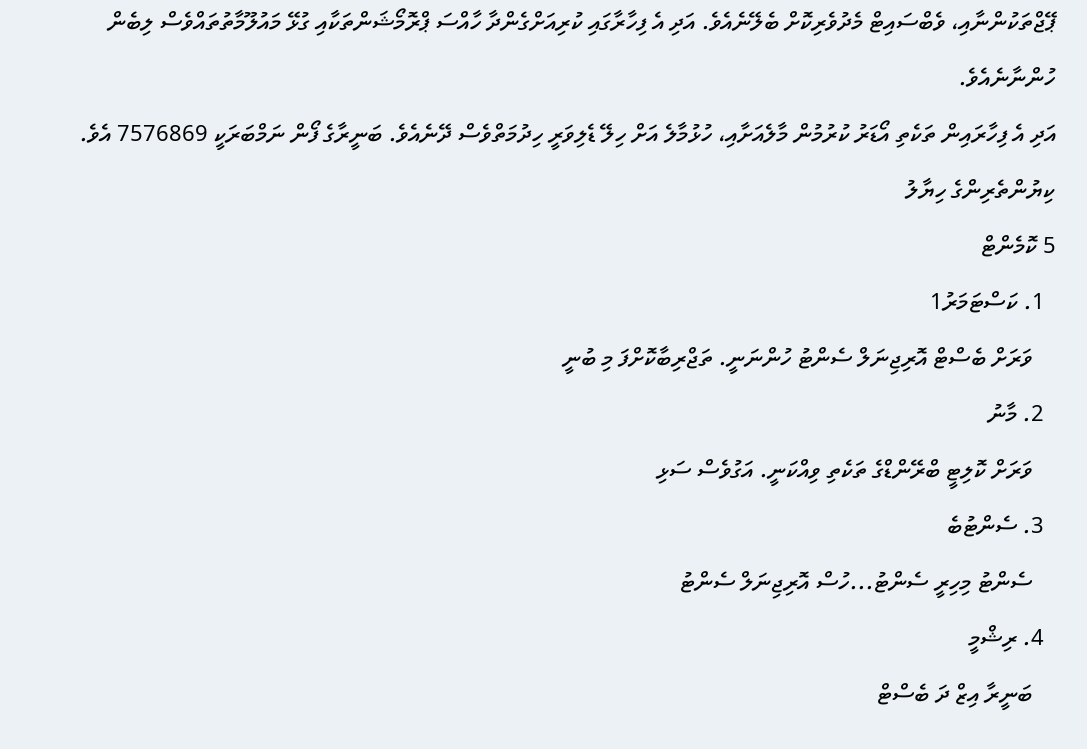ޕޭޖްތަކުންނާއި، ވެބްސައިޓް މެދުވެރިކޮށް ބެލޭނެއެވެ. އަދި އެ ފިހާރާގައި ކުރިއަށްގެންދާ ހާއްސަ ޕްރޮމޯޝަންތަކާއި ގުޅޭ މައުލޫމާތުތައްވެސް ލިބެން ހުންނާނެއެވެ.
އަދި އެ ފިހާރައިން ތަކެތި އޯޑަރު ކުރުމުން މާލެއަށާއި، ހުޅުމާލެ އަށް ހިލޭ ޑެލިވަރީ ހިދުމަތްވެސް ދޭނެއެވެ. ބަނީރާގެ ފޯން ނަމްބަރަކީ 7576869 އެވެ.
ކިޔުންތެރިންގެ ހިޔާލު
5 ކޮމެންޓް
  1. ކަސްޓަމަރު1
    ވަރަށް ބެސްޓް އޮރިޖިނަލް ސެންޓު ހުންނަނީ. ތަޖްރިބާކޮށްފަ މި ބުނީ
  2. މާނު
    ވަރަށް ކޮލިޓީ ބްރޭންޑްގެ ތަކެތި ވިއްކަނީ. އަގުވެސް ސަޅި
  3. ސެންޓުބެ
    ސެންޓު މިހިރީ ސެންޓު...ހުސް އޮރިޖިނަލް ސެންޓު
  4. ރިޝްމީ
    ބަނީރާ އިޒް ދަ ބެސްޓް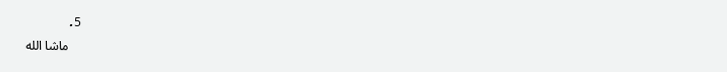5.
    ماشا الله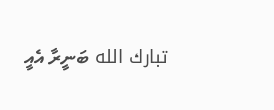تبارك الله ބަނީރާ އެއީ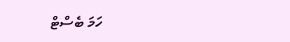ހަމަ ބެސްޓް